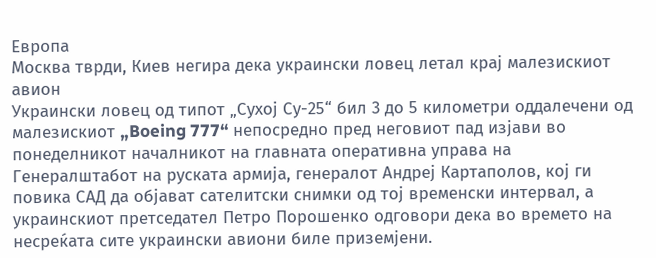Европа
Москва тврди, Киев негира дека украински ловец летал крај малезискиот авион
Украински ловец од типот „Сухој Су-25“ бил 3 до 5 километри оддалечени од малезискиот „Boeing 777“ непосредно пред неговиот пад изјави во понеделникот началникот на главната оперативна управа на Генералштабот на руската армија, генералот Андреј Картаполов, кој ги повика САД да објават сателитски снимки од тој временски интервал, а украинскиот претседател Петро Порошенко одговори дека во времето на несреќата сите украински авиони биле приземјени.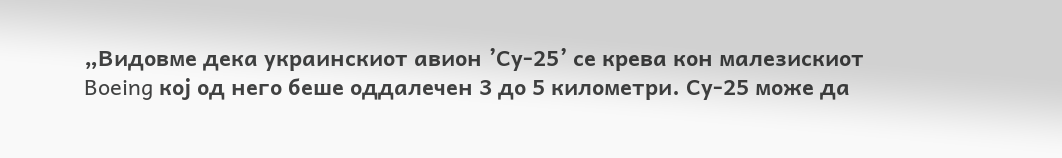„Видовме дека украинскиот авион ’Су-25’ се крева кон малезискиот Boeing кој од него беше оддалечен 3 до 5 километри. Су-25 може да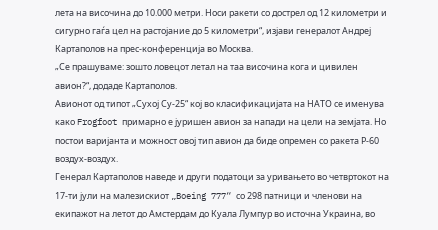лета на височина до 10.000 метри. Носи ракети со дострел од 12 километри и сигурно гаѓа цел на растојание до 5 километри“, изјави генералот Андреј Картаполов на прес-конференција во Москва.
„Се прашуваме: зошто ловецот летал на таа височина кога и цивилен авион?“, додаде Картаполов.
Авионот од типот „Сухој Су-25“ кој во класификацијата на НАТО се именува како Frogfoot примарно е јуришен авион за напади на цели на земјата. Но постои варијанта и можност овој тип авион да биде опремен со ракета Р-60 воздух-воздух.
Генерал Картаполов наведе и други податоци за уривањето во четвртокот на 17-ти јули на малезискиот „Boeing 777“ со 298 патници и членови на екипажот на летот до Амстердам до Куала Лумпур во источна Украина, во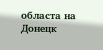областа на Донецк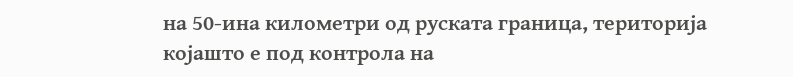на 50-ина километри од руската граница, територија којашто е под контрола на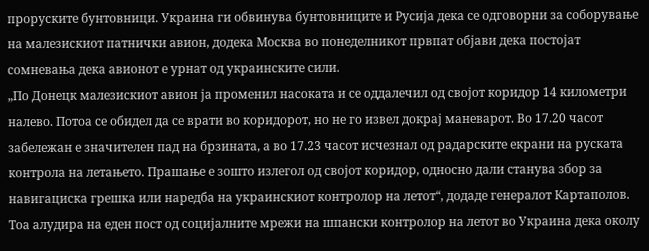проруските бунтовници. Украина ги обвинува бунтовниците и Русија дека се одговорни за соборување на малезискиот патнички авион, додека Москва во понеделникот првпат објави дека постојат сомневања дека авионот е урнат од украинските сили.
„По Донецк малезискиот авион ја променил насоката и се оддалечил од својот коридор 14 километри налево. Потоа се обидел да се врати во коридорот, но не го извел докрај маневарот. Во 17.20 часот забележан е значителен пад на брзината, а во 17.23 часот исчезнал од радарските екрани на руската контрола на летањето. Прашање е зошто излегол од својот коридор, односно дали станува збор за навигациска грешка или наредба на украинскиот контролор на летот“, додаде генералот Картаполов.
Тоа алудира на еден пост од социјалните мрежи на шпански контролор на летот во Украина дека околу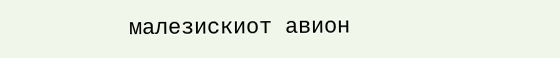малезискиот авион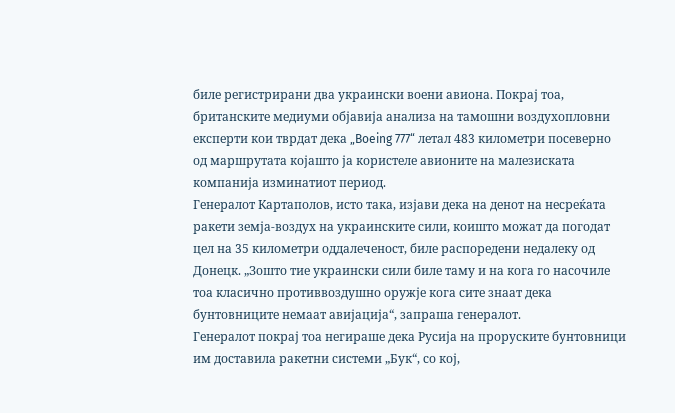биле регистрирани два украински воени авиона. Покрај тоа, британските медиуми објавија анализа на тамошни воздухопловни експерти кои тврдат дека „Boeing 777“ летал 483 километри посеверно од маршрутата којашто ја користеле авионите на малезиската компанија изминатиот период.
Генералот Картаполов, исто така, изјави дека на денот на несреќата ракети земја-воздух на украинските сили, коишто можат да погодат цел на 35 километри оддалеченост, биле распоредени недалеку од Донецк. „Зошто тие украински сили биле таму и на кога го насочиле тоа класично противвоздушно оружје кога сите знаат дека бунтовниците немаат авијација“, запраша генералот.
Генералот покрај тоа негираше дека Русија на проруските бунтовници им доставила ракетни системи „Бук“, со кој,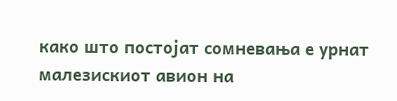како што постојат сомневањa е урнат малезискиот авион на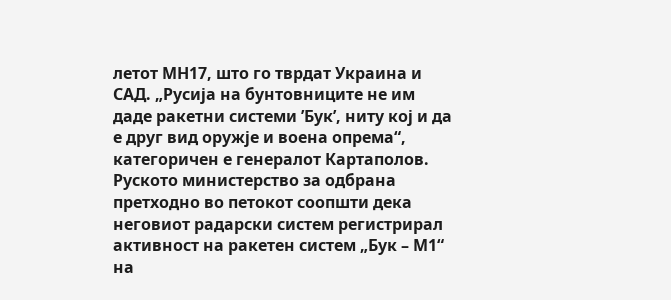летот МН17, што го тврдат Украина и САД. „Русија на бунтовниците не им даде ракетни системи ’Бук’, ниту кој и да е друг вид оружје и воена опрема“, категоричен е генералот Картаполов.
Руското министерство за одбрана претходно во петокот соопшти дека неговиот радарски систем регистрирал активност на ракетен систем „Бук – М1“ на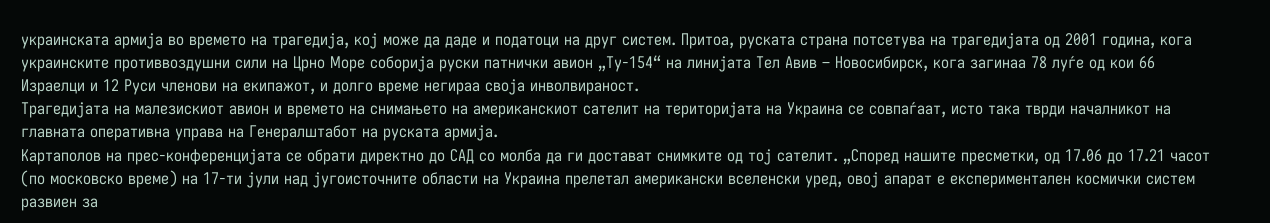украинската армија во времето на трагедија, кој може да даде и податоци на друг систем. Притоа, руската страна потсетува на трагедијата од 2001 година, кога украинските противвоздушни сили на Црно Море соборија руски патнички авион „Ту-154“ на линијата Тел Авив – Новосибирск, кога загинаа 78 луѓе од кои 66 Израелци и 12 Руси членови на екипажот, и долго време негираа своја инволвираност.
Трагедијата на малезискиот авион и времето на снимањето на американскиот сателит на територијата на Украина се совпаѓаат, исто така тврди началникот на главната оперативна управа на Генералштабот на руската армија.
Картаполов на прес-конференцијата се обрати директно до САД со молба да ги достават снимките од тој сателит. „Според нашите пресметки, од 17.06 до 17.21 часот (по московско време) на 17-ти јули над југоисточните области на Украина прелетал американски вселенски уред, овој апарат е експериментален космички систем развиен за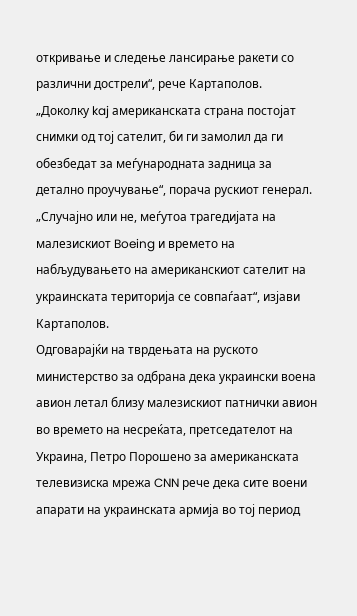откривање и следење лансирање ракети со различни дострели“, рече Картаполов.
„Доколку kaj американската страна постојат снимки од тој сателит, би ги замолил да ги обезбедат за меѓународната задница за детално проучување“, порача рускиот генерал.
„Случајно или не, меѓутоа трагедијата на малезискиот Boeing и времето на набљудувањето на американскиот сателит на украинската територија се совпаѓаат“, изјави Картаполов.
Одговарајќи на тврдењата на руското министерство за одбрана дека украински воена авион летал близу малезискиот патнички авион во времето на несреќата, претседателот на Украина, Петро Порошено за американската телевизиска мрежа CNN рече дека сите воени апарати на украинската армија во тој период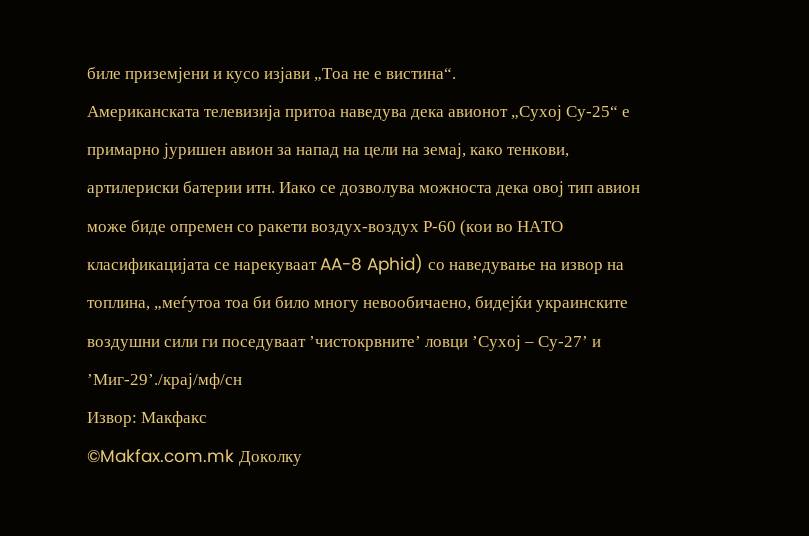биле приземјени и кусо изјави „Тоа не е вистина“.
Американската телевизија притоа наведува дека авионот „Сухој Су-25“ е примарно јуришен авион за напад на цели на земај, како тенкови, артилериски батерии итн. Иако се дозволува можноста дека овој тип авион може биде опремен со ракети воздух-воздух Р-60 (кои во НАТО класификацијата се нарекуваат AA-8 Aphid) со наведување на извор на топлина, „меѓутоа тоа би било многу невообичаено, бидејќи украинските воздушни сили ги поседуваат ’чистокрвните’ ловци ’Сухој – Су-27’ и ’Миг-29’./крај/мф/сн
Извор: Макфакс
©Makfax.com.mk Доколку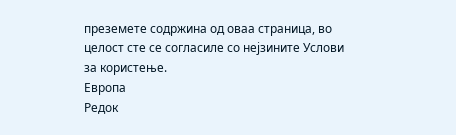преземете содржина од оваа страница, во целост сте се согласиле со нејзините Услови за користење.
Европа
Редок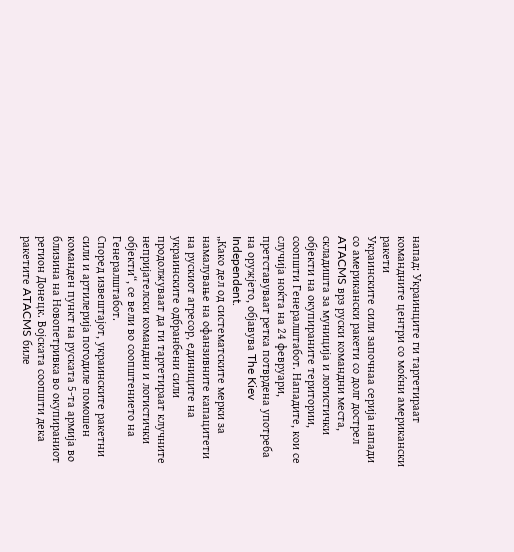напад: Украинците ги таргетираат командните центри со моќни американски ракети
Украинските сили започнаа серија напади со американски ракети со долг дострел ATACMS врз руски командни места, складишта за муниција и логистички објекти на окупираните територии, соопшти Генералштабот. Нападите, кои се случија ноќта на 24 февруари, претставуваат ретка потврдена употреба на оружјето, објавува The Kiev Independent.
„Како дел од систематските мерки за намалување на офанзивните капацитети на рускиот агресор, единиците на украинските одбранбени сили продолжуваат да ги таргетираат клучните непријателски командни и логистички објекти“, се вели во соопштението на Генералштабот.
Според извештајот, украинските ракетни сили и артилерија погодиле помошен команден пункт на руската 5-та армија во близина на Новопетривка во окупираниот регион Донецк. Војската соопшти дека ракетите ATACMS биле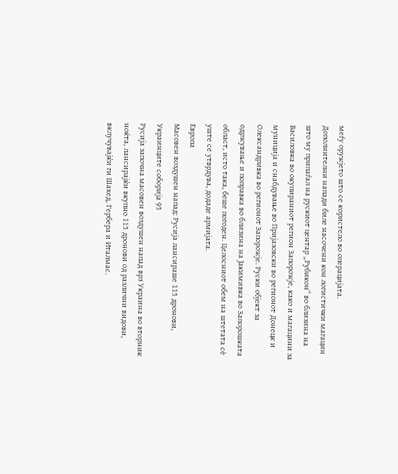меѓу оружјето што се користело во операцијата.
Дополнителни напади биле насочени кон логистички магацин што му припаѓал на рускиот центар „Рубикон“ во близина на Василовка во окупираниот регион Запорожје, како и магацини за муниција и снабдување во Пријазовски во регионот Донецк и Олександривка во регионот Запорожје. Руски објект за одржување и поправка во близина на Јакимивка во Запорошката област, исто така, беше погоден. Целосниот обем на штетата сè уште се утврдува, додаде армијата.
Европа
Масовен воздушен напад: Русија лансираше 115 дронови, Украинците соборија 95
Русија започна масовен воздушен напад врз Украина во вторник ноќта, лансирајќи вкупно 115 дронови од различни видови, вклучувајќи ги Шахед, Гербера и Италмас.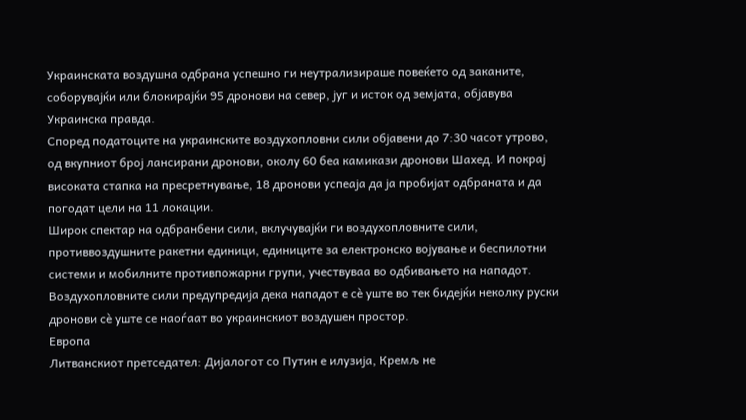Украинската воздушна одбрана успешно ги неутрализираше повеќето од заканите, соборувајќи или блокирајќи 95 дронови на север, југ и исток од земјата, објавува Украинска правда.
Според податоците на украинските воздухопловни сили објавени до 7:30 часот утрово, од вкупниот број лансирани дронови, околу 60 беа камикази дронови Шахед. И покрај високата стапка на пресретнување, 18 дронови успеаја да ја пробијат одбраната и да погодат цели на 11 локации.
Широк спектар на одбранбени сили, вклучувајќи ги воздухопловните сили, противвоздушните ракетни единици, единиците за електронско војување и беспилотни системи и мобилните противпожарни групи, учествуваа во одбивањето на нападот. Воздухопловните сили предупредија дека нападот е сè уште во тек бидејќи неколку руски дронови сè уште се наоѓаат во украинскиот воздушен простор.
Европа
Литванскиот претседател: Дијалогот со Путин е илузија, Кремљ не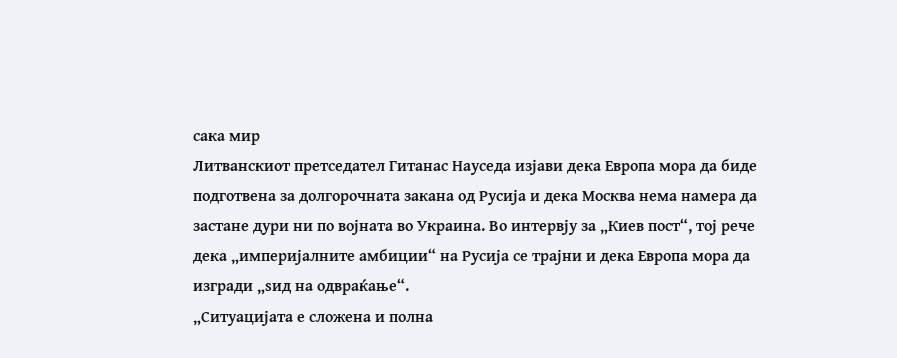сака мир
Литванскиот претседател Гитанас Науседа изјави дека Европа мора да биде подготвена за долгорочната закана од Русија и дека Москва нема намера да застане дури ни по војната во Украина. Во интервју за „Киев пост“, тој рече дека „империјалните амбиции“ на Русија се трајни и дека Европа мора да изгради „ѕид на одвраќање“.
„Ситуацијата е сложена и полна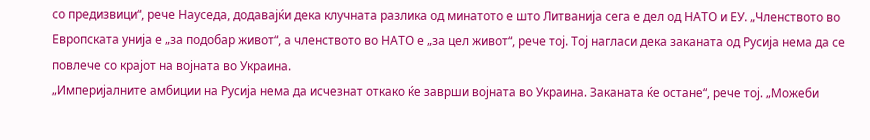со предизвици“, рече Науседа, додавајќи дека клучната разлика од минатото е што Литванија сега е дел од НАТО и ЕУ. „Членството во Европската унија е „за подобар живот“, а членството во НАТО е „за цел живот“, рече тој. Тој нагласи дека заканата од Русија нема да се повлече со крајот на војната во Украина.
„Империјалните амбиции на Русија нема да исчезнат откако ќе заврши војната во Украина. Заканата ќе остане“, рече тој. „Можеби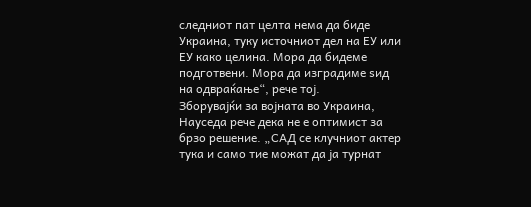следниот пат целта нема да биде Украина, туку источниот дел на ЕУ или ЕУ како целина. Мора да бидеме подготвени. Мора да изградиме ѕид на одвраќање“, рече тој.
Зборувајќи за војната во Украина, Науседа рече дека не е оптимист за брзо решение. „САД се клучниот актер тука и само тие можат да ја турнат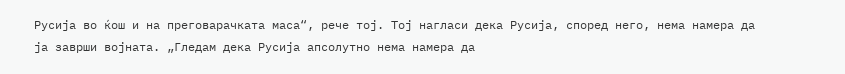Русија во ќош и на преговарачката маса“, рече тој. Тој нагласи дека Русија, според него, нема намера да ја заврши војната. „Гледам дека Русија апсолутно нема намера да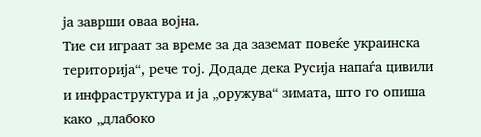ја заврши оваа војна.
Тие си играат за време за да заземат повеќе украинска територија“, рече тој. Додаде дека Русија напаѓа цивили и инфраструктура и ја „оружува“ зимата, што го опиша како „длабоко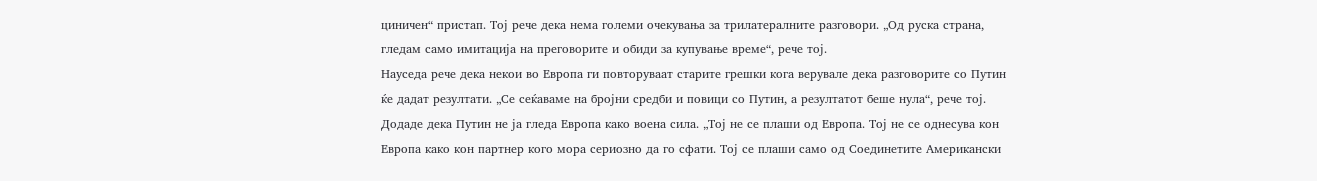циничен“ пристап. Тој рече дека нема големи очекувања за трилатералните разговори. „Од руска страна, гледам само имитација на преговорите и обиди за купување време“, рече тој.
Науседа рече дека некои во Европа ги повторуваат старите грешки кога верувале дека разговорите со Путин ќе дадат резултати. „Се сеќаваме на бројни средби и повици со Путин, а резултатот беше нула“, рече тој. Додаде дека Путин не ја гледа Европа како воена сила. „Тој не се плаши од Европа. Тој не се однесува кон Европа како кон партнер кого мора сериозно да го сфати. Тој се плаши само од Соединетите Американски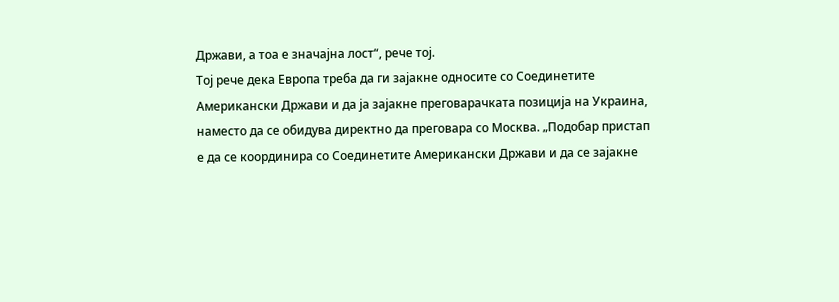Држави, а тоа е значајна лост“, рече тој.
Тој рече дека Европа треба да ги зајакне односите со Соединетите Американски Држави и да ја зајакне преговарачката позиција на Украина, наместо да се обидува директно да преговара со Москва. „Подобар пристап е да се координира со Соединетите Американски Држави и да се зајакне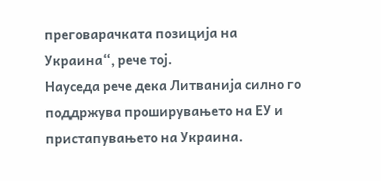преговарачката позиција на Украина“, рече тој.
Науседа рече дека Литванија силно го поддржува проширувањето на ЕУ и пристапувањето на Украина.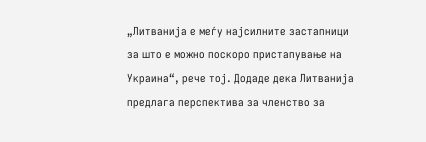„Литванија е меѓу најсилните застапници за што е можно поскоро пристапување на Украина“, рече тој. Додаде дека Литванија предлага перспектива за членство за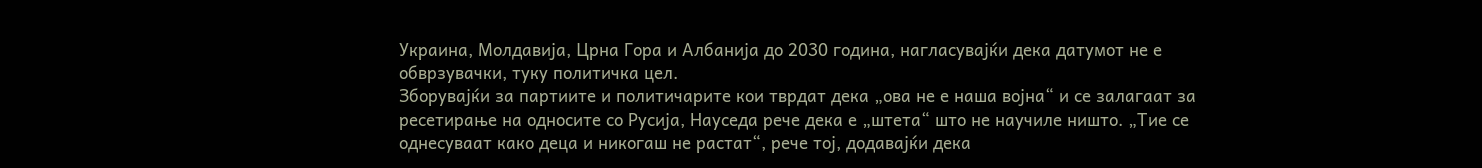Украина, Молдавија, Црна Гора и Албанија до 2030 година, нагласувајќи дека датумот не е обврзувачки, туку политичка цел.
Зборувајќи за партиите и политичарите кои тврдат дека „ова не е наша војна“ и се залагаат за ресетирање на односите со Русија, Науседа рече дека е „штета“ што не научиле ништо. „Тие се однесуваат како деца и никогаш не растат“, рече тој, додавајќи дека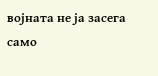војната не ја засега само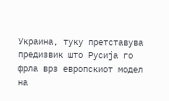Украина, туку претставува предизвик што Русија го фрла врз европскиот модел на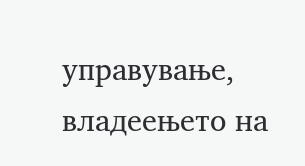управување, владеењето на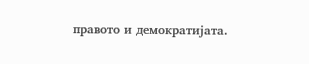правото и демократијата.